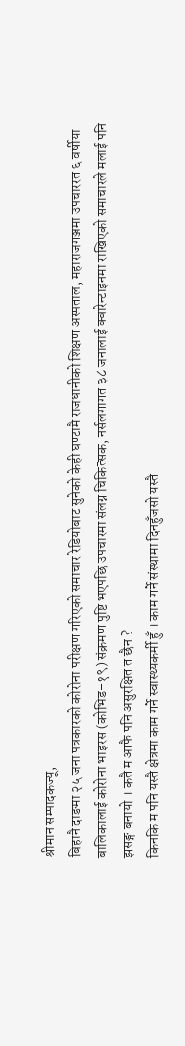श्रीमान सम्पादकज्यू,
बिहानै दाङमा २५ जना पत्रकारको कोरोना परीक्षण गरिएको समाचार रेडियोबाट सुनेको केही घण्टामै राजधानीको शिक्षण अस्पताल, महाराजगञ्जमा उपचाररत ६ वर्षीया बालिकालाई कोरोना भाइरस (कोभिड–१९) संक्रमण पुष्टि भएपछि उपचारमा संलग्न चिकित्सक, नर्सलगागत ३८ जनालाई क्वारेन्टाइनमा राखिएको समाचारले मलाई पनि झसङ्ग बनायो । कतै म आफै पनि असुरक्षित त छैन ?
किनकि म पनि यस्तै क्षेत्रमा काम गर्ने स्वास्थ्यकर्मी हुँ । काम गर्ने संस्थामा दिनहुँजसो यस्तै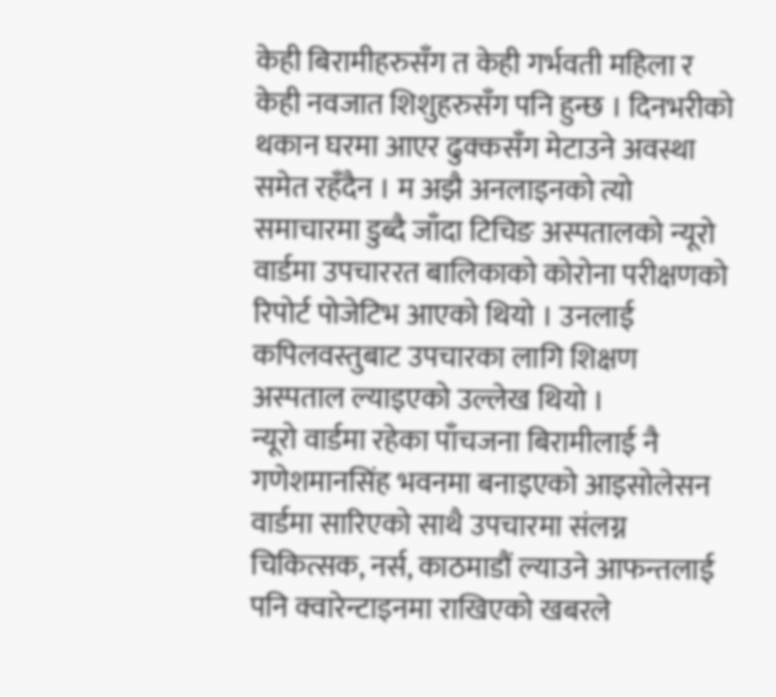केही बिरामीहरुसँग त केही गर्भवती महिला र केही नवजात शिशुहरुसँग पनि हुन्छ । दिनभरीको थकान घरमा आएर ढुक्कसँग मेटाउने अवस्था समेत रहँदैन । म अझै अनलाइनको त्यो समाचारमा डुब्दै जाँदा टिचिङ अस्पतालको न्यूरो वार्डमा उपचाररत बालिकाको कोरोना परीक्षणको रिपोर्ट पोजेटिभ आएको थियो । उनलाई कपिलवस्तुबाट उपचारका लागि शिक्षण अस्पताल ल्याइएको उल्लेख थियो ।
न्यूरो वार्डमा रहेका पाँचजना बिरामीलाई नै गणेशमानसिंह भवनमा बनाइएको आइसोलेसन वार्डमा सारिएको साथै उपचारमा संलग्न चिकित्सक, नर्स, काठमाडौं ल्याउने आफन्तलाई पनि क्वारेन्टाइनमा राखिएको खबरले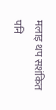मलाइ थप सशंकित पनि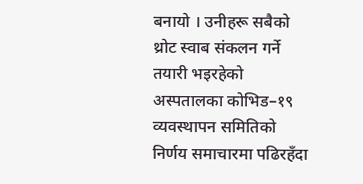बनायो । उनीहरू सबैको थ्रोट स्वाब संकलन गर्ने तयारी भइरहेको अस्पतालका कोभिड–१९ व्यवस्थापन समितिको निर्णय समाचारमा पढिरहँदा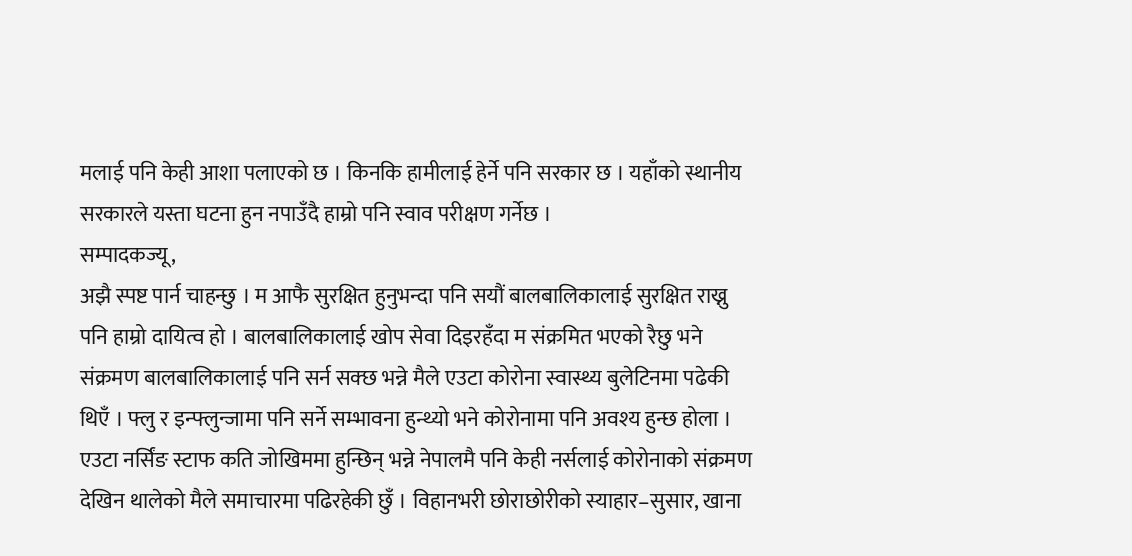मलाई पनि केही आशा पलाएको छ । किनकि हामीलाई हेर्ने पनि सरकार छ । यहाँको स्थानीय सरकारले यस्ता घटना हुन नपाउँदै हाम्रो पनि स्वाव परीक्षण गर्नेछ ।
सम्पादकज्यू,
अझै स्पष्ट पार्न चाहन्छु । म आफै सुरक्षित हुनुभन्दा पनि सयौं बालबालिकालाई सुरक्षित राख्नु पनि हाम्रो दायित्व हो । बालबालिकालाई खोप सेवा दिइरहँदा म संक्रमित भएको रैछु भने संक्रमण बालबालिकालाई पनि सर्न सक्छ भन्ने मैले एउटा कोरोना स्वास्थ्य बुलेटिनमा पढेकी थिएँ । फ्लु र इन्फ्लुन्जामा पनि सर्ने सम्भावना हुन्थ्यो भने कोरोनामा पनि अवश्य हुन्छ होला ।
एउटा नर्सिंङ स्टाफ कति जोखिममा हुन्छिन् भन्ने नेपालमै पनि केही नर्सलाई कोरोनाको संक्रमण देखिन थालेको मैले समाचारमा पढिरहेकी छुँ । विहानभरी छोराछोरीको स्याहार–सुसार, खाना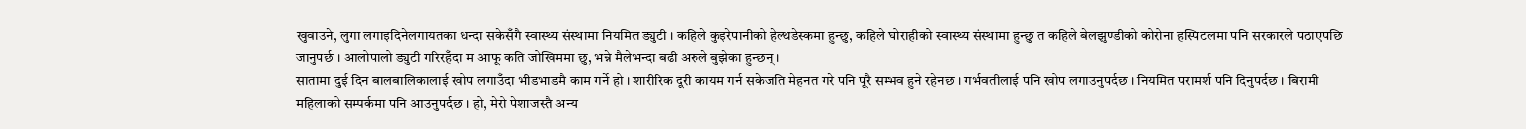खुवाउने, लुगा लगाइदिनेलगायतका धन्दा सकेसँगै स्वास्थ्य संस्थामा नियमित ड्युटी । कहिले कुइरेपानीको हेल्थडेस्कमा हुन्छु, कहिले घोराहीको स्वास्थ्य संस्थामा हुन्छु त कहिले बेलझुण्डीको कोरोना हस्पिटलमा पनि सरकारले पठाएपछि जानुपर्छ । आलोपालो ड्युटी गरिरहँदा म आफू कति जोखिममा छु, भन्ने मैलेभन्दा बढी अरुले बुझेका हुन्छन् ।
सातामा दुई दिन बालबालिकालाई खोप लगाउँदा भीडभाडमै काम गर्ने हो । शारीरिक दूरी कायम गर्न सकेजति मेहनत गरे पनि पूरै सम्भव हुने रहेनछ । गर्भवतीलाई पनि खोप लगाउनुपर्दछ । नियमित परामर्श पनि दिनुपर्दछ । बिरामी महिलाको सम्पर्कमा पनि आउनुपर्दछ । हो, मेरो पेशाजस्तै अन्य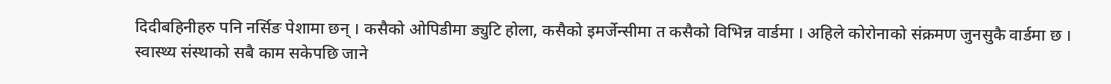दिदीबहिनीहरु पनि नर्सिङ पेशामा छन् । कसैको ओपिडीमा ड्युटि होला, कसैको इमर्जेन्सीमा त कसैको विभिन्न वार्डमा । अहिले कोरोनाको संक्रमण जुनसुकै वार्डमा छ ।
स्वास्थ्य संस्थाको सबै काम सकेपछि जाने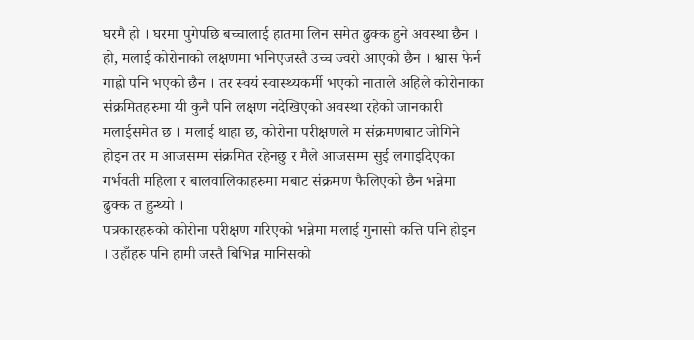घरमै हो । घरमा पुगेपछि बच्चालाई हातमा लिन समेत ढुक्क हुने अवस्था छैन । हो, मलाई कोरोनाको लक्षणमा भनिएजस्तै उच्च ज्वरो आएको छैन । श्वास फेर्न गाह्रो पनि भएको छैन । तर स्वयं स्वास्थ्यकर्मी भएको नाताले अहिले कोरोनाका संक्रमितहरुमा यी कुनै पनि लक्षण नदेखिएको अवस्था रहेको जानकारी मलाईसमेत छ । मलाई थाहा छ, कोरोना परीक्षणले म संक्रमणबाट जोगिने होइन तर म आजसम्म संक्रमित रहेनछु र मैले आजसम्म सुई लगाइदिएका गर्भवती महिला र बालवालिकाहरुमा मबाट संक्रमण फैलिएको छैन भन्नेमा ढुक्क त हुन्थ्यो ।
पत्रकारहरुको कोरोना परीक्षण गरिएको भन्नेमा मलाई गुनासो कत्ति पनि होइन । उहाँहरु पनि हामी जस्तै बिभिन्न मानिसको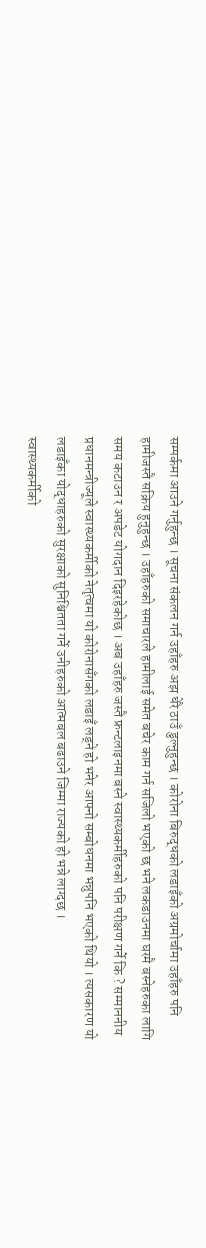सम्पर्कमा आउने गर्नुहुन्छ । सूचना संकलन गर्न उहाँहरु अझ धेरै ठाउँ डुल्नुहुन्छ । कोरोना बिरुद्धको लडाइँको अग्रमोर्चामा उहाँहरु पनि हामीजस्तै सक्रिय हुनुहुन्छ । उहाँहरुको समाचारले हामीलाई समेत बचेर काम गर्न सजिलो भएको छ भने लकडाउनमा घरमै बस्नेहरुका लागि समय कटाउन र अपडेट योगदान दिइरहेकोछ । अब उहाँहरु जस्तै फ्रन्टलाइनमा बस्ने स्वास्थ्यकर्मीहरुको पनि परीक्षण गर्ने कि ? सम्माननीय प्रधानमन्त्रीज्यूले स्वास्थ्यकर्मीको नेतृत्वमा यो कोरोनासँगको लडाइँ लड्ने हो भनेर आफ्नो सम्बोधनमा भन्नुपनि भएको थियो । त्यसकारण यो लडाइँका योद्धाहरुको सुरक्षाको सुनिश्चितता गर्ने उनीहरुको आत्मबल बढाउने जिम्मा राज्यको हो भन्ने लाग्दछ ।
स्वास्थ्यकर्मीको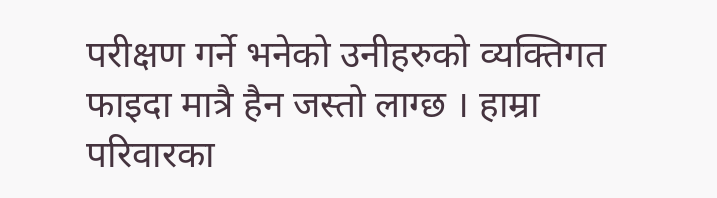परीक्षण गर्ने भनेको उनीहरुको व्यक्तिगत फाइदा मात्रै हैन जस्तो लाग्छ । हाम्रा परिवारका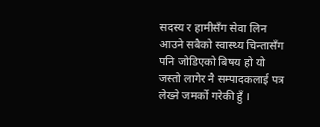सदस्य र हामीसँग सेवा लिन आउने सबैको स्वास्थ्य चिन्तासँग पनि जोडिएको बिषय हो यो जस्तो लागेर नै सम्पादकलाई पत्र लेख्ने जमर्को गरेकी हुँ ।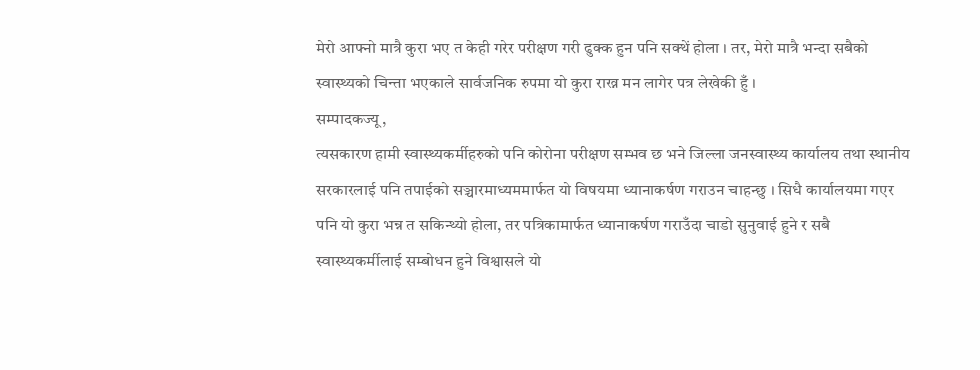मेरो आफ्नो मात्रै कुरा भए त केही गरेर परीक्षण गरी ढुक्क हुन पनि सक्थें होला । तर, मेरो मात्रै भन्दा सबैको स्वास्थ्यको चिन्ता भएकाले सार्वजनिक रुपमा यो कुरा राख्न मन लागेर पत्र लेखेकी हुँ ।
सम्पादकज्यू,
त्यसकारण हामी स्वास्थ्यकर्मीहरुको पनि कोरोना परीक्षण सम्भव छ भने जिल्ला जनस्वास्थ्य कार्यालय तथा स्थानीय सरकारलाई पनि तपाईको सञ्चारमाध्यममार्फत यो विषयमा ध्यानाकर्षण गराउन चाहन्छु । सिधै कार्यालयमा गएर पनि यो कुरा भन्न त सकिन्थ्यो होला, तर पत्रिकामार्फत ध्यानाकर्षण गराउँदा चाडो सुनुवाई हुने र सबै स्वास्थ्यकर्मीलाई सम्बोधन हुने विश्वासले यो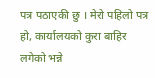पत्र पठाएकी छु । मेरो पहिलो पत्र हो, कार्यालयको कुरा बाहिर लगेको भन्ने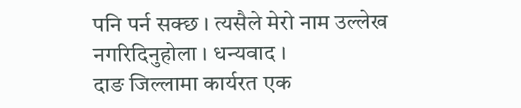पनि पर्न सक्छ । त्यसैले मेरो नाम उल्लेख नगरिदिनुहोला । धन्यवाद ।
दाङ जिल्लामा कार्यरत एक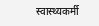स्वास्थ्यकर्मी